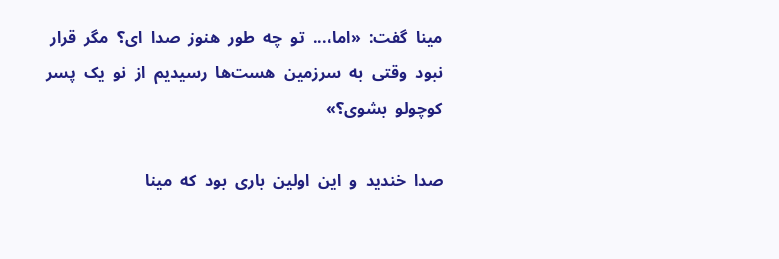مينا  گفت:  «اما،...  تو  چه  طور  هنوز  صدا  ای؟  مگر  قرار  نبود  وقتی  به  سرزمين  هست‌ها  رسيديم  از  نو  يک  پسر  کوچولو  بشوی؟»

صدا  خنديد  و  اين  اولين  باری  بود  که  مينا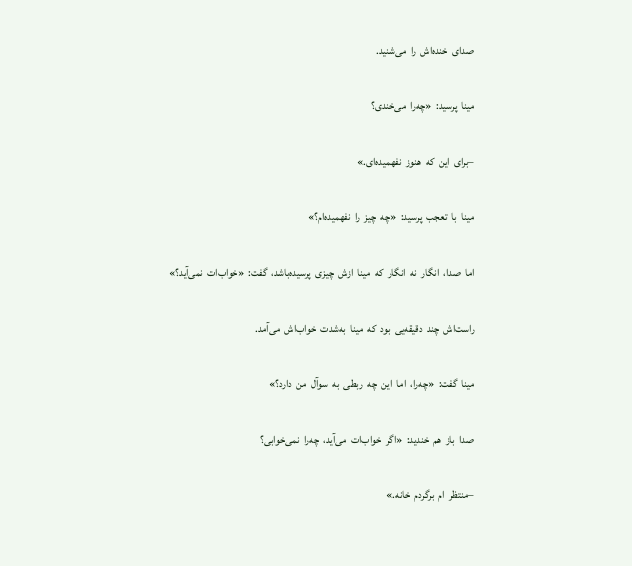صدای  خنده‌اش  را  می‌شنيد.

مينا  پرسيد:  «چه‌را  می‌خندی؟

–برای  اين  که  هنوز  نفهميده‌ای.»

مينا  با  تعجب  پرسيد:  «چه  چيز  را  نفهميده‌ام؟»

اما  صدا،  انگار  نه  انگار  که  مينا  ازش  چيزی  پرسيده‌باشد،  گفت:  «خواب‌ات  نمی‌آيد؟»

راست‌اش  چند  دقيقه‌يی  بود  که  مينا  به‌شدت  خواب‌اش  می‌آمد.

مينا  گفت:  «چه‌را،  اما  اين  چه  ربطی  به  سوآل  من  دارد؟»

صدا  باز  هم  خنديد:  «اگر  خواب‌ات  می‌آيد،  چه‌را  نمی‌خوابی؟

–منتظر  ام  برگردم  خانه.»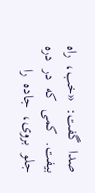صدا  گفت:  «خب،  راه  بيفت.  کمی  که  در  دره  جلو  بروی،  جاده  را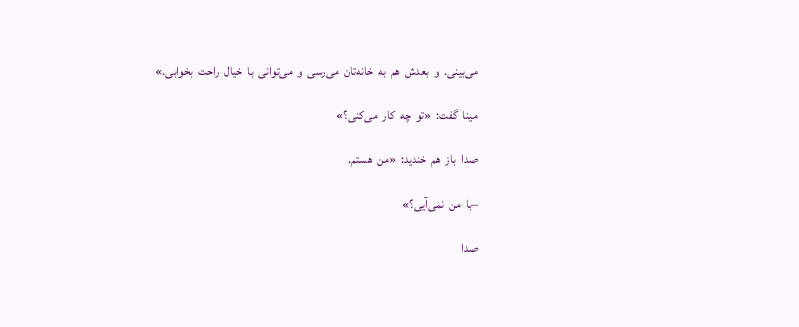می‌بينی.  و  بعدش  هم  به  خانه‌تان  می‌رسی  و  می‌توانی  با  خيال  راحت  بخوابی.»

مينا  گفت:  «تو  چه  کار  می‌کنی؟»

صدا  باز  هم  خنديد:  «من  هستم.

–با  من  نمی‌آيی؟»

صدا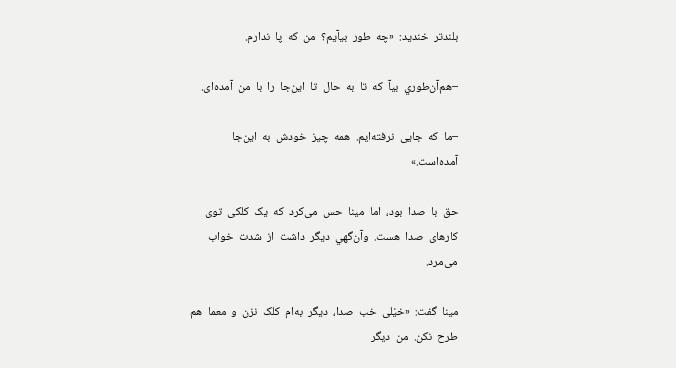بلندتر  خنديد:  «چه  طور  بيآيم؟  من  که  پا  ندارم.

–هم‌آن‌طوري  بيآ  که  تا  به  حال  تا  اين‌جا  را  با  من  آمده‌ای.

–ما  که  جايی  نرفته‌ايم.  همه  چيز  خودش  به  اين‌جا  آمده‌است.»

حق  با  صدا  بود،  اما  مينا  حس  می‌کرد  که  يک  کلکی  توی  کارهای  صدا  هست.  وآن‌گهي  ديگر  داشت  از  شدت  خواب  می‌مرد.

مينا  گفت:  «خيْلی  خب  صدا،  ديگر  به‌ام  کلک  نزن  و  معما  هم  طرح  نکن.  من  ديگر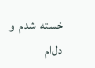خسته  شدم  و  دل‌ام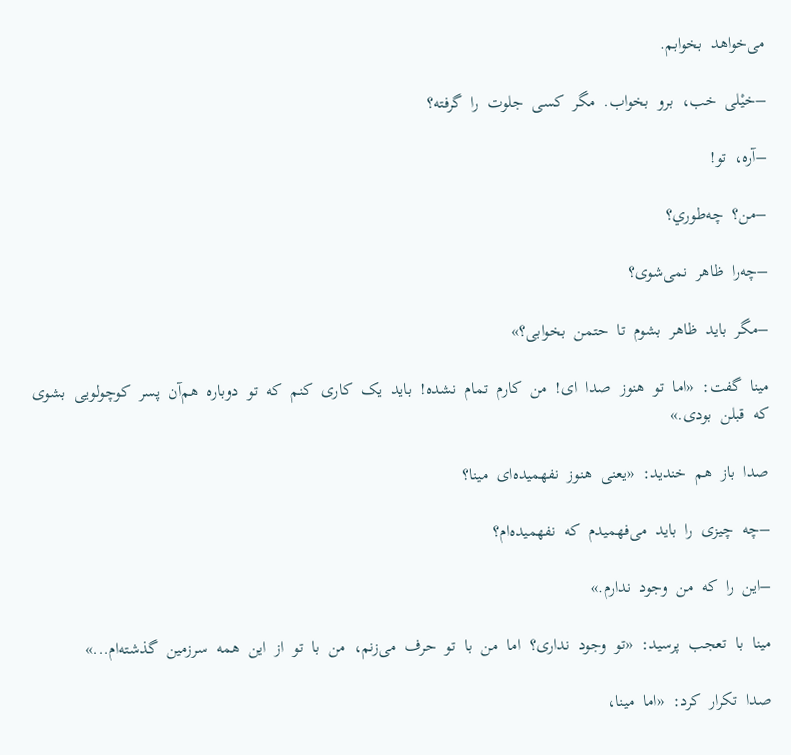می‌خواهد  بخوابم.

–خيْلی  خب،  برو  بخواب.  مگر  کسی  جلوت  را  گرفته؟

–آره،  تو!

–من؟  چه‌طوري؟

–چه‌را  ظاهر  نمی‌شوی؟

–مگر  بايد  ظاهر  بشوم  تا  حتمن  بخوابی؟»

مينا  گفت:  «اما  تو  هنوز  صدا  ای!  من  کارم  تمام  نشده!  بايد  يک  کاری  کنم  که  تو  دوباره  هم‌آن  پسر  کوچولويی  بشوی  که  قبلن  بودی.»

صدا  باز  هم  خنديد:  «يعنی  هنوز  نفهميده‌ای  مينا؟

–چه  چيزی  را  بايد  می‌فهميدم  که  نفهميده‌ام؟

–اين  را  که  من  وجود  ندارم.»

مينا  با  تعجب  پرسيد:  «تو  وجود  نداری؟  اما  من  با  تو  حرف  می‌زنم،  من  با  تو  از  اين  همه  سرزمين  گذشته‌ام...»

صدا  تکرار  کرد:  «اما  مينا،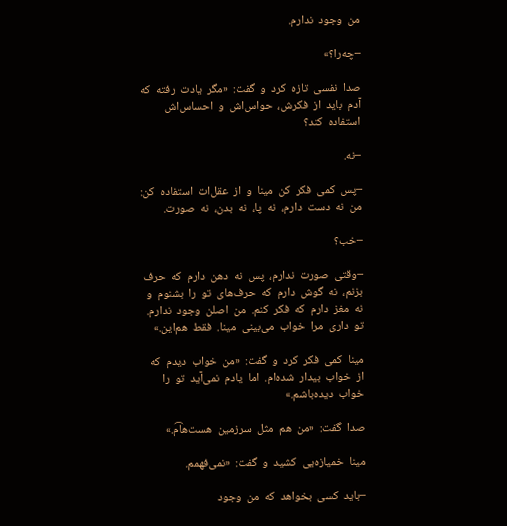من  وجود  ندارم.

–چه‌را؟»

صدا  نفسی  تازه  کرد  و  گفت:  «مگر  يادت  رفته  که  آدم  بايد  از  فکرش،  حواس‌اش  و  احساس‌اش  استفاده  کند؟

–نه.

–پس  کمی  فکر  کن  مينا  و  از  عقل‌ات  استفاده  کن:  من  نه  دست  دارم،  نه  پا،  نه  بدن،  نه  صورت.

–خب؟

–وقتی  صورت  ندارم،  پس  نه  دهن  دارم  که  حرف  بزنم،  نه  گوش  دارم  که  حرف‌های  تو  را  بشنوم  و  نه  مغز  دارم  که  فکر  کنم.  من  اصلن  وجود  ندارم.  تو  داری  مرا  خواب  می‌بينی  مينا.  فقط  هم‌اين.»

مينا  کمی  فکر  کرد  و  گفت:  «من  خواب  ديدم  که  از  خواب  بيدار  شده‌ام.  اما  يادم  نمی‌آيد  تو  را  خواب  ديده‌باشم.»

صدا  گفت:  «من  هم  مثل  سرزمين  هست‌ها⁀م.»

مينا  خميازه‌يی  کشيد  و  گفت:  «نمی‌فهمم.

–بايد  کسی  بخواهد  که  من  وجود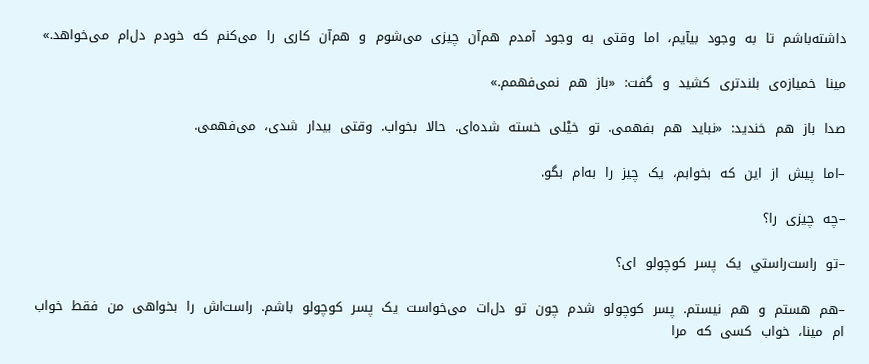داشته‌باشم  تا  به  وجود  بيآيم،  اما  وقتی  به  وجود  آمدم  هم‌آن  چيزی  می‌شوم  و  هم‌آن  کاری  را  می‌کنم  که  خودم  دل‌ام  می‌خواهد.»

مينا  خميازه‌ی  بلندتری  کشيد  و  گفت:  «باز  هم  نمی‌فهمم.»

صدا  باز  هم  خنديد:  «نبايد  هم  بفهمی.  تو  خيْلی  خسته  شده‌ای.  حالا  بخواب.  وقتی  بيدار  شدی،  می‌فهمی.

–اما  پيش  از  اين  که  بخوابم،  يک  چيز  را  به‌ام  بگو.

–چه  چيزی  را؟

–تو  راست‌راستي  يک  پسر  کوچولو  ای؟

–هم  هستم  و  هم  نيستم.  پسر  کوچولو  شدم  چون  تو  دل‌ات  می‌خواست  يک  پسر  کوچولو  باشم.  راست‌اش  را  بخواهی  من  فقط  خواب  ام  مينا،  خواب  کسی  که  مرا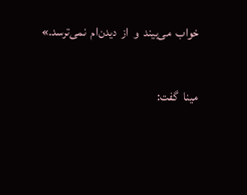خواب  می‌بيند  و  از  ديدن‌ام  نمی‌ترسد.»

مينا  گفت: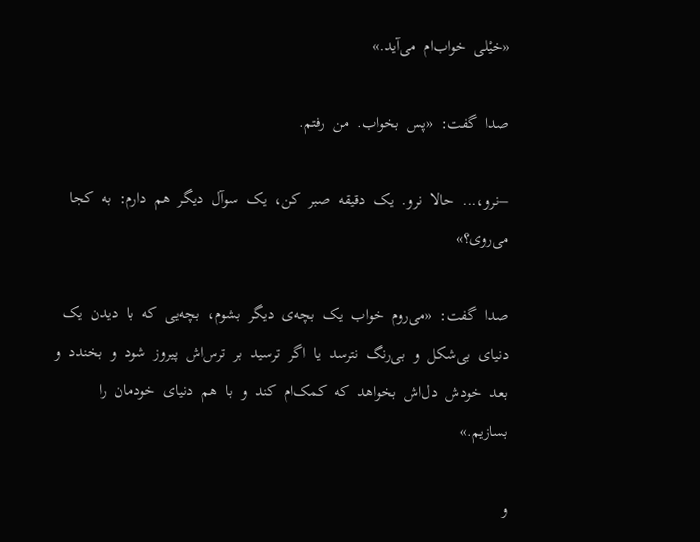«خيْلی  خواب‌ام  می‌آيد.»

صدا  گفت:  «پس  بخواب.  من  رفتم.

–نرو،...  حالا  نرو.  يک  دقيقه  صبر  کن،  يک  سوآل  ديگر  هم  دارم:  به  کجا  می‌روی؟»

صدا  گفت:  «می‌روم  خواب  يک  بچه‌ی  ديگر  بشوم،  بچه‌يی  که  با  ديدن  يک  دنيای  بی‌شکل  و  بی‌رنگ  نترسد  يا  اگر  ترسيد  بر  ترس‌اش  پيروز  شود  و  بخندد  و  بعد  خودش  دل‌اش  بخواهد  که  کمک‌ام  کند  و  با  هم  دنيای  خودمان  را  بسازيم.»

و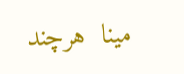مينا  هرچند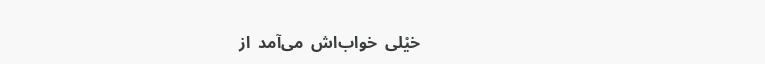خيْلی  خواب‌اش  می‌آمد  از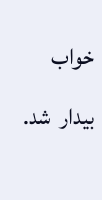خواب  بيدار  شد.